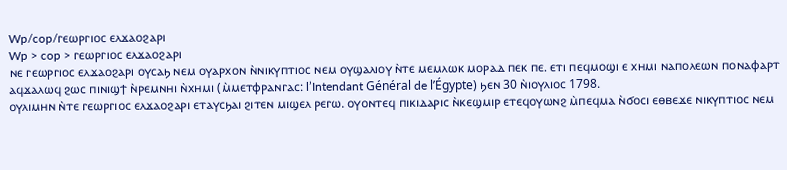Wp/cop/ⲅⲉⲱⲣⲅⲓⲟⲥ ⲉⲗϫⲁⲟϩⲁⲣⲓ
Wp > cop > ⲅⲉⲱⲣⲅⲓⲟⲥ ⲉⲗϫⲁⲟϩⲁⲣⲓ
ⲛⲉ ⲅⲉⲱⲣⲅⲓⲟⲥ ⲉⲗϫⲁⲟϩⲁⲣⲓ ⲟⲩⲥⲁϧ ⲛⲉⲙ ⲟⲩⲁⲣⲭⲟⲛ ⲛ̀ⲛⲓⲕⲩⲡⲧⲓⲟⲥ ⲛⲉⲙ ⲟⲩϣⲁⲗⲓⲟⲩ ⲛ̀ⲧⲉ ⲙⲉⲙⲗⲱⲕ ⲙⲟⲣⲁⲇ ⲡⲉⲕ ⲡⲉ. ⲉⲧⲓ ⲡⲉϥⲙⲟϣⲓ ⲉ ⲭⲏⲙⲓ ⲛⲁⲡⲟⲗⲉⲱⲛ ⲡⲟⲛⲁⲫⲁⲣⲧ ⲁϥϫⲁⲗⲱϥ ϩⲱⲥ ⲡⲓⲛⲓϣϯ ⲛ̀ⲣⲉⲙⲛⲏⲓ ⲛ̀ⲭⲏⲙⲓ (ⲙ̀ⲙⲉⲧⲫⲣⲁⲛⲅⲁⲥ: l’Intendant Général de l’Égypte) ϧⲉⲛ 30 ⲛ̀ⲓⲟⲩⲗⲓⲟⲥ 1798.
ⲟⲩⲗⲓⲙⲏⲛ ⲛ̀ⲧⲉ ⲅⲉⲱⲣⲅⲓⲟⲥ ⲉⲗϫⲁⲟϩⲁⲣⲓ ⲉⲧⲁⲩⲥϧⲁⲓ ϩⲓⲧⲉⲛ ⲙⲓϣⲉⲗ ⲣⲉⲅⲱ. ⲟⲩⲟⲛⲧⲉϥ ⲡⲓⲕⲓⲇⲁⲣⲓⲥ ⲛ̀ⲕⲉϣⲙⲓⲣ ⲉⲧⲉϥⲟⲩⲱⲛϩ ⲙ̀ⲡⲉϥⲙⲁ ⲛ̀ϭⲟⲥⲓ ⲉⲑⲃⲉϫⲉ ⲛⲓⲕⲩⲡⲧⲓⲟⲥ ⲛⲉⲙ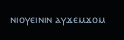ⲛⲓⲟⲩⲉⲓⲛⲓⲛ ⲁⲩϫⲉⲙϫⲟⲙ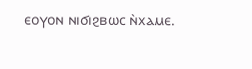ⲉⲟⲩⲟⲛ ⲛⲓϭⲓϩⲃⲱⲥ ⲛ̀ⲭⲁⲙⲉ.